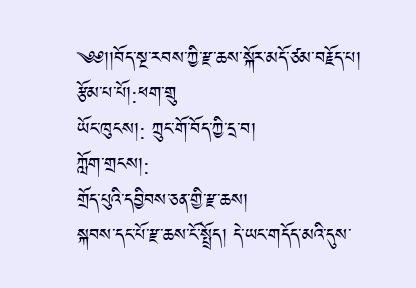༄༅།།བོད་སྔ་རབས་ཀྱི་རྫ་ཆས་སྐོར་མདོ་ཙམ་བརྗོད་པ།
རྩོམ་པ་པོ།:ཕག་གྲུ
ཡོང་ཁུངས།: ཀྲུང་གོ་བོད་ཀྱི་དྲ་བ།
ཀློག་གྲངས།:
གྲོད་པུའི་དབྱིབས་ཅན་གྱི་རྫ་ཆས།
སྐབས་དང་པོ་རྫ་ཆས་ངོ་སྤྲོད། དེ་ཡང་གདོད་མའི་དུས་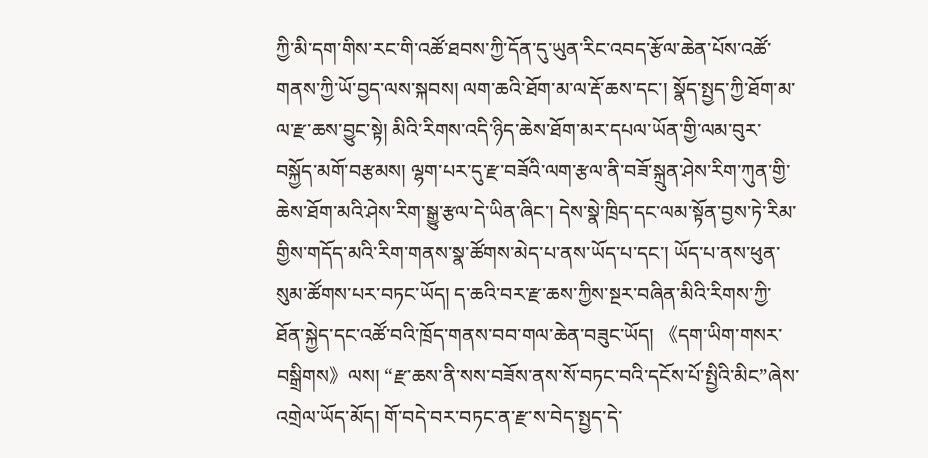ཀྱི་མི་དག་གིས་རང་གི་འཚོ་ཐབས་ཀྱི་དོན་དུ་ཡུན་རིང་འབད་རྩོལ་ཆེན་པོས་འཚོ་གནས་ཀྱི་ཡོ་བྱད་ལས་སྐབས། ལག་ཆའི་ཐོག་མ་ལ་རྡོ་ཆས་དང་། སྣོད་སྤྱད་ཀྱི་ཐོག་མ་ལ་རྫ་ཆས་བྱུང་སྟེ། མིའི་རིགས་འདི་ཉིད་ཆེས་ཐོག་མར་དཔལ་ཡོན་གྱི་ལམ་བུར་བསྐྱོད་མགོ་བརྩམས། ལྷག་པར་དུ་རྫ་བཟོའི་ལག་རྩལ་ནི་བཟོ་སྐྲུན་ཤེས་རིག་ཀུན་གྱི་ཆེས་ཐོག་མའི་ཤེས་རིག་སྒྱུ་རྩལ་དེ་ཡིན་ཞིང་། དེས་སྣེ་ཁྲིད་དང་ལམ་སྟོན་བྱས་ཏེ་རིམ་གྱིས་གདོད་མའི་རིག་གནས་སྣ་ཚོགས་མེད་པ་ནས་ཡོད་པ་དང་། ཡོད་པ་ནས་ཕུན་སུམ་ཚོགས་པར་བཏང་ཡོད། ད་ཆའི་བར་རྫ་ཆས་ཀྱིས་སྔར་བཞིན་མིའི་རིགས་ཀྱི་ཐོན་སྐྱེད་དང་འཚོ་བའི་ཁྲོད་གནས་བབ་གལ་ཆེན་བཟུང་ཡོད། 《དག་ཡིག་གསར་བསྒྲིགས》ལས། “རྫ་ཆས་ནི་སས་བཟོས་ནས་སོ་བཏང་བའི་དངོས་པོ་སྤྱིའི་མིང”ཞེས་འགྲེལ་ཡོད་མོད། གོ་བདེ་བར་བཏང་ན་རྫ་ས་བེད་སྤྱད་དེ་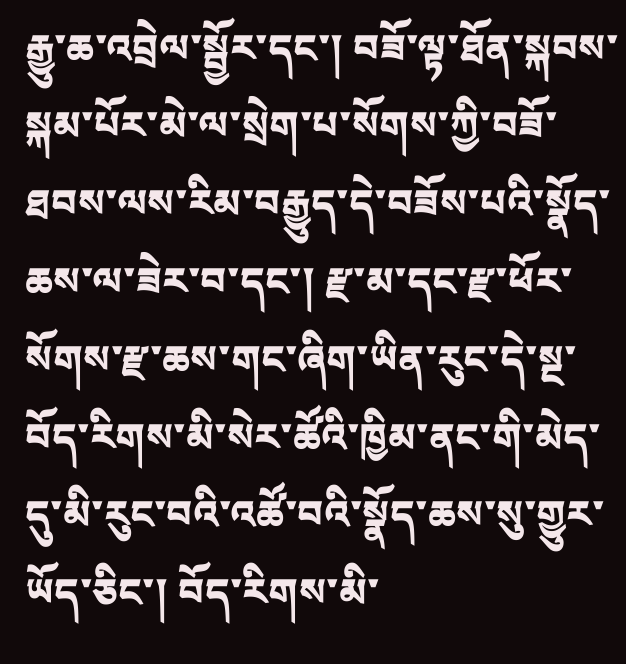རྒྱུ་ཆ་འབྲེལ་སྦྱོར་དང་། བཟོ་ལྟ་ཐོན་སྐབས་སྐམ་པོར་མེ་ལ་སྲེག་པ་སོགས་ཀྱི་བཟོ་ཐབས་ལས་རིམ་བརྒྱུད་དེ་བཟོས་པའི་སྣོད་ཆས་ལ་ཟེར་བ་དང་། རྫ་མ་དང་རྫ་ཕོར་སོགས་རྫ་ཆས་གང་ཞིག་ཡིན་རུང་དེ་སྔ་བོད་རིགས་མི་སེར་ཚོའི་ཁྱིམ་ནང་གི་མེད་དུ་མི་རུང་བའི་འཚོ་བའི་སྣོད་ཆས་སུ་གྱུར་ཡོད་ཅིང་། བོད་རིགས་མི་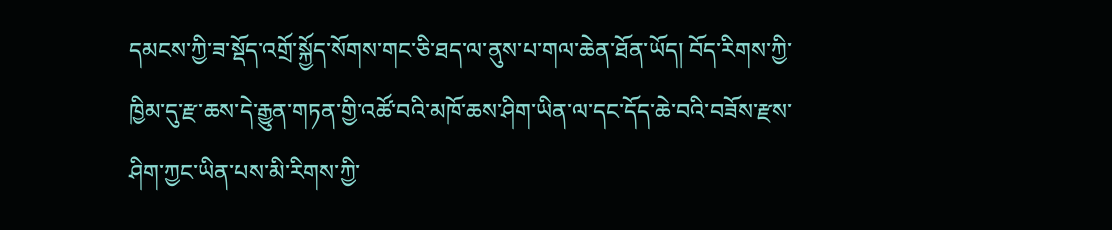དམངས་ཀྱི་ཟ་སྡོད་འགྲོ་སྐྱོད་སོགས་གང་ཅི་ཐད་ལ་ནུས་པ་གལ་ཆེན་ཐོན་ཡོད། བོད་རིགས་ཀྱི་ཁྱིམ་དུ་རྫ་ཆས་དེ་རྒྱུན་གཏན་གྱི་འཚོ་བའི་མཁོ་ཆས་ཤིག་ཡིན་ལ་དང་དོད་ཆེ་བའི་བཟོས་རྫས་ཤིག་ཀྱང་ཡིན་པས་མི་རིགས་ཀྱི་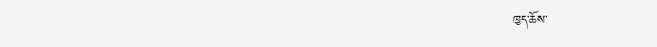ཁྱད་ཆོས་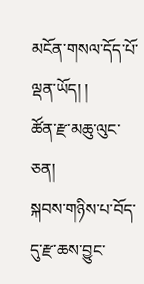མངོན་གསལ་དོད་པོ་ལྡན་ཡོད། །
ཚོན་རྫ་མཆུ་ལུང་ཅན།
སྐབས་གཉིས་པ་བོད་དུ་རྫ་ཆས་བྱུང་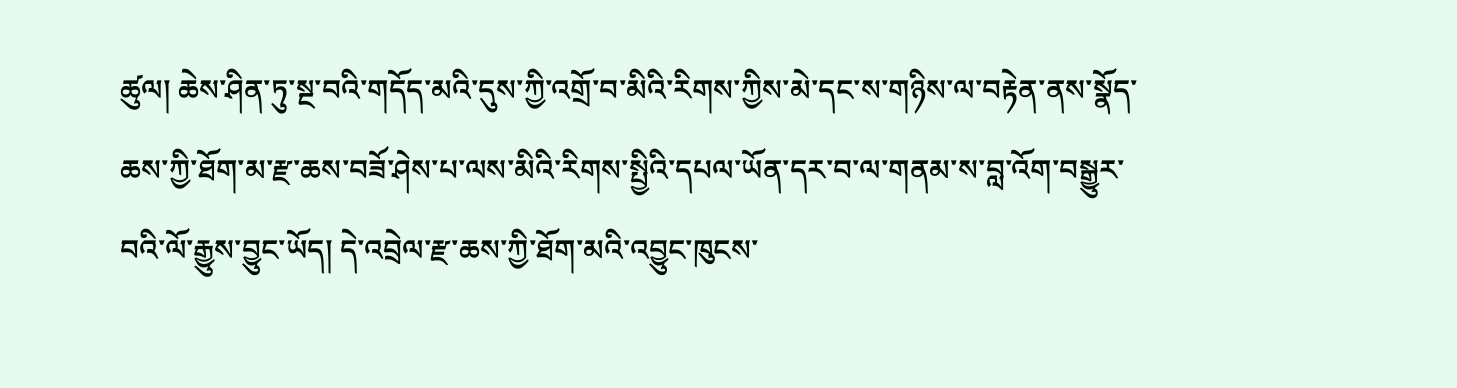ཚུལ། ཆེས་ཤིན་ཏུ་སྔ་བའི་གདོད་མའི་དུས་ཀྱི་འགྲོ་བ་མིའི་རིགས་ཀྱིས་མེ་དང་ས་གཉིས་ལ་བརྟེན་ནས་སྣོད་ཆས་ཀྱི་ཐོག་མ་རྫ་ཆས་བཟོ་ཤེས་པ་ལས་མིའི་རིགས་སྤྱིའི་དཔལ་ཡོན་དར་བ་ལ་གནམ་ས་བླ་འོག་བསྒྱུར་བའི་ལོ་རྒྱུས་བྱུང་ཡོད། དེ་འབྲེལ་རྫ་ཆས་ཀྱི་ཐོག་མའི་འབྱུང་ཁུངས་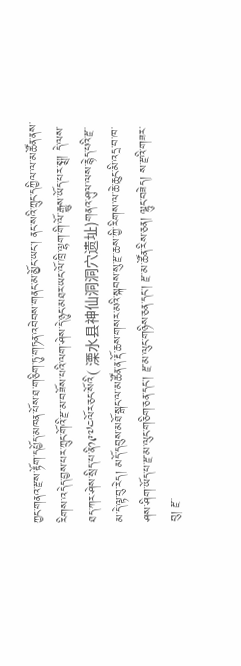ཀྱང་གནའ་རྫས་རྟོག་དཔྱོད་མཁན་པོས་ཐ་གཅིག་ཏུ་གཏན་འབེབས་གནང་མ་མྱོང་ཡང་། ནང་སའི་ཀྲུང་དཀྱིལ་ལ་མཚོན་ནས་རིགས་འདེད་བྱས་པར་ཀྲུང་གོའི་རྫ་མ་བཟོས་པའི་ལག་ཤེས་དེ་ཉུང་མཐར་ཡང་ལོ་ཁྲི་ལྷག་གི་ལོ་རྒྱུས་ཡོད་པར་སྨྲ། དེ་ལས་ཐད་ཀར་ཤེས་སྲིད་པ་ནི༡༩༧༤ལོར་ཅང་སོའི( 溧水县神仙洞洞穴遗址)གནའ་ཤུལ་ལས་རྙེད་པའི་རྫ་མ་དེ་ལྟ་བུ་རེད། མདོ་དབུས་མཐོ་སྒང་ལ་མཚོན་ན་རྡོ་ཆས་གསར་མའི་སྐབས་སུ་རྫ་ཆས་ཀྱི་རིགས་ལ་ཆེ་ཆུང་མི་འདྲ་བ་ཁ་ཤས་ཤིག་ཡོད་པ་རྫ་མ་ལུང་གཅིག་ཅན་དང་། རྫ་མ་ལུང་གཉིས་ཅན་དང་། རྫ་མ་ཚོན་རིས་ཅན། ལྷུང་བཟེད། ས་རྫའི་གཟར་བུ། རྫ་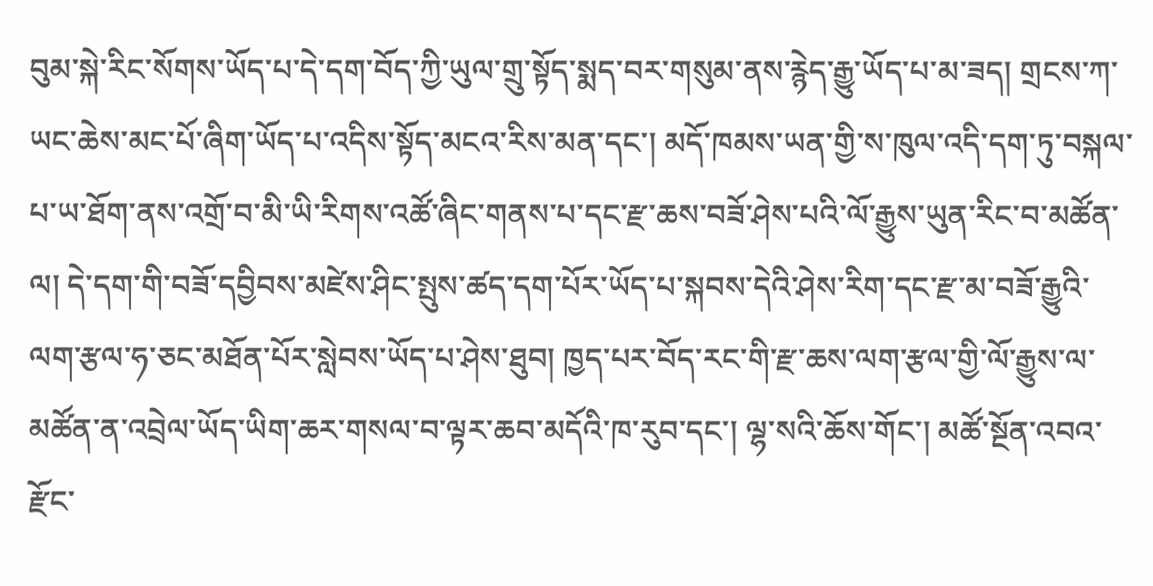བུམ་སྐེ་རིང་སོགས་ཡོད་པ་དེ་དག་བོད་ཀྱི་ཡུལ་གྲུ་སྟོད་སྨད་བར་གསུམ་ནས་རྙེད་རྒྱུ་ཡོད་པ་མ་ཟད། གྲངས་ཀ་ཡང་ཆེས་མང་པོ་ཞིག་ཡོད་པ་འདིས་སྟོད་མངའ་རིས་མན་དང་། མདོ་ཁམས་ཡན་གྱི་ས་ཁུལ་འདི་དག་ཏུ་བསྐལ་པ་ཡ་ཐོག་ནས་འགྲོ་བ་མི་ཡི་རིགས་འཚོ་ཞིང་གནས་པ་དང་རྫ་ཆས་བཟོ་ཤེས་པའི་ལོ་རྒྱུས་ཡུན་རིང་བ་མཚོན་ལ། དེ་དག་གི་བཟོ་དབྱིབས་མཛེས་ཤིང་སྤུས་ཚད་དག་པོར་ཡོད་པ་སྐབས་དེའི་ཤེས་རིག་དང་རྫ་མ་བཟོ་རྒྱུའི་ལག་རྩལ་ཧ་ཅང་མཐོན་པོར་སླེབས་ཡོད་པ་ཤེས་ཐུབ། ཁྱད་པར་བོད་རང་གི་རྫ་ཆས་ལག་རྩལ་གྱི་ལོ་རྒྱུས་ལ་མཚོན་ན་འབྲེལ་ཡོད་ཡིག་ཆར་གསལ་བ་ལྟར་ཆབ་མདོའི་ཁ་རུབ་དང་། ལྷ་སའི་ཆོས་གོང་། མཚོ་སྔོན་འབའ་རྫོང་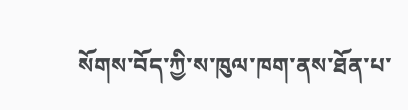སོགས་བོད་ཀྱི་ས་ཁུལ་ཁག་ནས་ཐོན་པ་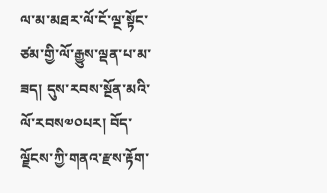ལ་མ་མཐར་ལོ་ངོ་ལྔ་སྟོང་ཙམ་གྱི་ལོ་རྒྱུས་ལྡན་པ་མ་ཟད། དུས་རབས་སྔོན་མའི་ལོ་རབས༧༠པར། བོད་ལྗོངས་ཀྱི་གནའ་རྫས་རྟོག་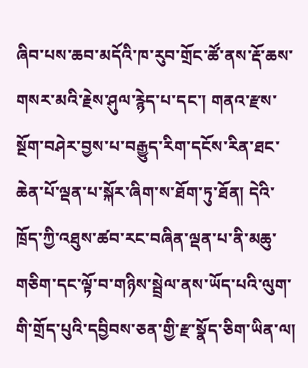ཞིབ་པས་ཆབ་མདོའི་ཁ་རུབ་གྲོང་ཚོ་ནས་རྡོ་ཆས་གསར་མའི་རྗེས་ཤུལ་རྙེད་པ་དང་། གནའ་རྫས་སྔོག་བཤེར་བྱས་པ་བརྒྱུད་རིག་དངོས་རིན་ཐང་ཆེན་པོ་ལྡན་པ་སྐོར་ཞིག་ས་ཐོག་ཏུ་ཐོན། དེའི་ཁྲོད་ཀྱི་འཐུས་ཚབ་རང་བཞིན་ལྡན་པ་ནི་མཆུ་གཅིག་དང་ལྟོ་བ་གཉིས་སྦྲེལ་ནས་ཡོད་པའི་ལུག་གི་གྲོད་པུའི་དབྱིབས་ཅན་གྱི་རྫ་སྣོད་ཅིག་ཡིན་ལ།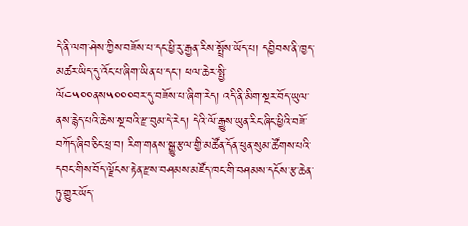དེ་ནི་ལག་ཤེས་ཀྱིས་བཟོས་པ་དང་ཕྱི་རུ་རྒྱན་རིས་སྤྲོས་ཡོད་པ། དབྱིབས་ནི་ཁྱད་མཚར་ཡིད་དུ་འོང་པ་ཞིག་ཡིན་པ་དང་། ཕལ་ཆེར་སྤྱི་ལོ༤༥༠༠ནས༥༠༠༠བར་དུ་བཟོས་པ་ཞིག་རེད། འདི་ནི་མིག་སྔར་བོད་ཡུལ་ནས་རྙེད་པའི་ཆེས་སྔ་བའི་རྫ་བུམ་དེ་རེད། དེའི་ལོ་རྒྱུས་ཡུན་རིང་ཞིང་ཕྱིའི་བཟོ་བཀོད་ཞིབ་ཅིང་ཕྲ་བ། རིག་གནས་སྒྱུ་རྩལ་གྱི་མཚོན་དོན་ཕུན་སུམ་ཚོགས་པའི་དབང་གིས་བོད་ལྗོངས་རྟེན་རྫས་བཤམས་མཛོད་ཁང་གི་བཤམས་དངོས་རྩ་ཆེན་ཏུ་གྱུར་ཡོད་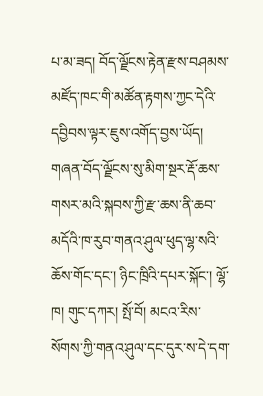པ་མ་ཟད། བོད་ལྗོངས་རྟེན་རྫས་བཤམས་མཛོད་ཁང་གི་མཚོན་རྟགས་ཀྱང་དེའི་དབྱིབས་ལྟར་ཇུས་འགོད་བྱས་ཡོད། གཞན་བོད་ལྗོངས་སུ་མིག་སྔར་རྡོ་ཆས་གསར་མའི་སྐབས་ཀྱི་རྫ་ཆས་ནི་ཆབ་མདོའི་ཁ་རུབ་གནའ་ཤུལ་ཕུད་ལྷ་སའི་ཆོས་གོང་དང་། ཉིང་ཁྲིའི་དཔར་སྐོང་། ལྷོ་ཁ། གུང་དཀར། སྤོ་བོ། མངའ་རིས་སོགས་ཀྱི་གནའ་ཤུལ་དང་དུར་ས་དེ་དག་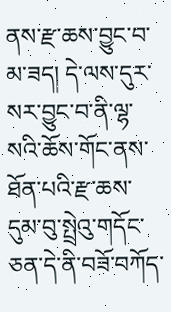ནས་རྫ་ཆས་བྱུང་བ་མ་ཟད། དེ་ལས་དུར་སར་བྱུང་བ་ནི་ལྷ་སའི་ཆོས་གོང་ནས་ཐོན་པའི་རྫ་ཆས་དུམ་བུ་སྤྲེའུ་གདོང་ཅན་དེ་ནི་བཟོ་བཀོད་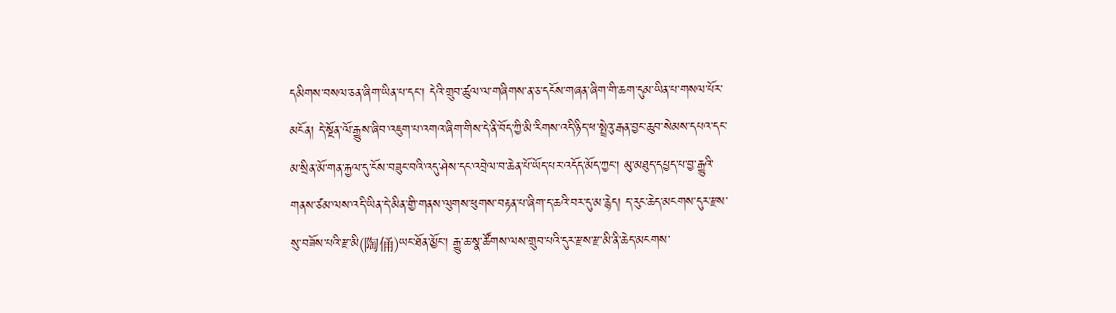དམིགས་བསལ་ཅན་ཞིག་ཡིན་པ་དང་། དེའི་གྲུབ་ཚུལ་ལ་གཞིགས་ན་ཅ་དངོས་གཞན་ཞིག་གི་ཆག་དུམ་ཡིན་པ་གསལ་པོར་མངོན། དེ་སྔོན་ལོ་རྒྱུས་ཞིབ་འཇུག་པ་འགའ་ཞིག་གིས་དེ་ནི་བོད་ཀྱི་མི་རིགས་འདི་ཉིད་ཕ་སྤྲེའུ་རྒན་བྱང་ཆུབ་སེམས་དཔའ་དང་མ་སྲིན་མོ་གན་རྐྱལ་དུ་ངོས་བཟུང་བའི་འདུ་ཤེས་དང་འབྲེལ་བ་ཆེན་པོ་ཡོད་པར་འདོད་མོད་ཀྱང་། མུ་མཐུད་དཔྱད་པ་བྱ་རྒྱུའི་གནས་ཙམ་ལས་འདི་ཡིན་དེ་མིན་གྱི་གནས་ལུགས་ཕུགས་བརྟན་པ་ཞིག་ད་ཆའི་བར་དུ་མ་རྙེད། ད་རུང་ཆེད་མངགས་དུར་རྫས་སུ་བཟོས་པའི་རྫ་མི(陶俑)ཡང་ཐོན་མྱོང་། རྒྱུ་ཆ་སྣ་ཚོགས་ལས་གྲུབ་པའི་དུར་རྫས་རྫ་མི་ནི་ཆེད་མངགས་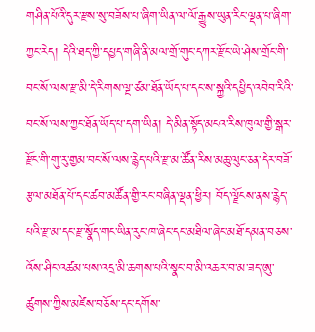གཤིན་པོའི་དུར་རྫས་སུ་བཟོས་པ་ཞིག་ཡིན་ལ་ལོ་རྒྱུས་ཡུན་རིང་ལྡན་པ་ཞིག་ཀྱང་རེད། དེའི་ཐད་ཀྱི་དཔྱད་གཞི་ནི་མལ་གྲོ་གུང་དཀར་རྫོང་ཡེ་ཤེས་གྲོང་གི་བང་སོ་ལས་རྫ་མི་དེ་རིགས་ལྔ་ཙམ་ཐོན་ཡོད་པ་དང་ས་སྐྱའི་དཔྱིད་འབེབ་རིའི་བང་སོ་ལས་ཀྱང་ཐོན་ཡོད་པ་དག་ཡིན། དེ་མིན་སྟོད་མངའ་རིས་ཁུལ་གྱི་སྒར་རྫོང་གི་གུ་རུ་གྱམ་བང་སོ་ལས་རྙེད་པའི་རྫ་མ་ཚོན་རིས་མཆུ་ལུང་ཅན་དེར་བཟོ་རྩལ་མཐོན་པོ་དང་ཚབ་མཚོན་གྱི་རང་བཞིན་ལྡན་ཕྱིར། བོད་ལྗོངས་ནས་རྙེད་པའི་རྫ་མ་དང་རྫ་སྣོད་གང་ཡིན་རུང་ཁ་ཞེང་དང་མཐིལ་ཞེང་མཐོ་དམན་བཅས་འོས་ཤིང་འཚམ་པས་འདྲ་མི་ཆགས་པའི་སྣང་བ་མི་འཆར་བ་མ་ཟད་ཨུ་ཚུགས་ཀྱིས་མཛེས་བཅོས་དང་དགོས་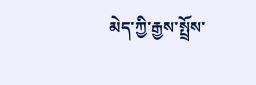མེད་ཀྱི་རྒྱས་སྤྲོས་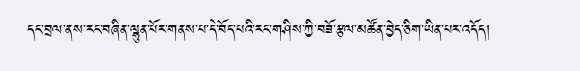དང་བྲལ་ནས་རང་བཞིན་ལྷུན་པོར་གནས་པ་དེ་བོད་པའི་རང་གཤིས་ཀྱི་བཟོ་རྩལ་མཚོན་བྱེད་ཅིག་ཡིན་པར་འདོད།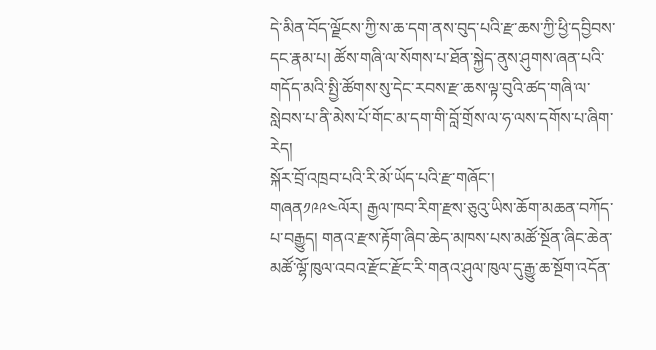དེ་མིན་བོད་ལྗོངས་ཀྱི་ས་ཆ་དག་ནས་བུད་པའི་རྫ་ཆས་ཀྱི་ཕྱི་དབྱིབས་དང་རྣམ་པ། ཚོས་གཞི་ལ་སོགས་པ་ཐོན་སྐྱེད་ནུས་ཤུགས་ཞན་པའི་གདོད་མའི་སྤྱི་ཚོགས་སུ་དེང་རབས་རྫ་ཆས་ལྟ་བུའི་ཚད་གཞི་ལ་སླེབས་པ་ནི་མེས་པོ་གོང་མ་དག་གི་བློ་གྲོས་ལ་ཧ་ལས་དགོས་པ་ཞིག་རེད།
སྐོར་བྲོ་འཁྲབ་པའི་རི་མོ་ཡོད་པའི་རྫ་གཞོང་།
གཞན༡༩༩༤ལོར། རྒྱལ་ཁབ་རིག་རྫས་ཅུའུ་ཡིས་ཆོག་མཆན་བཀོད་པ་བརྒྱུད། གནའ་རྫས་རྟོག་ཞིབ་ཆེད་མཁས་པས་མཚོ་སྔོན་ཞིང་ཆེན་མཚོ་ལྷོ་ཁུལ་འབའ་རྫོང་རྫོང་རི་གནའ་ཤུལ་ཁུལ་དུ་རྒྱུ་ཆ་སྔོག་འདོན་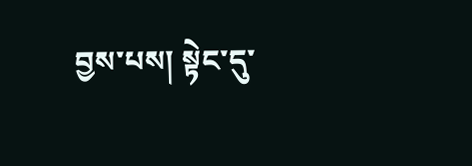བྱས་པས། སྟེང་དུ་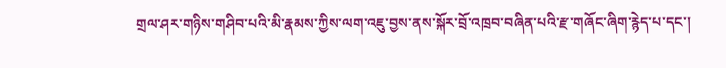གྲལ་ཤར་གཉིས་གཤིབ་པའི་མི་རྣམས་ཀྱིས་ལག་འཇུ་བྱས་ནས་སྐོར་བྲོ་འཁྲབ་བཞིན་པའི་རྫ་གཞོང་ཞིག་རྙེད་པ་དང་།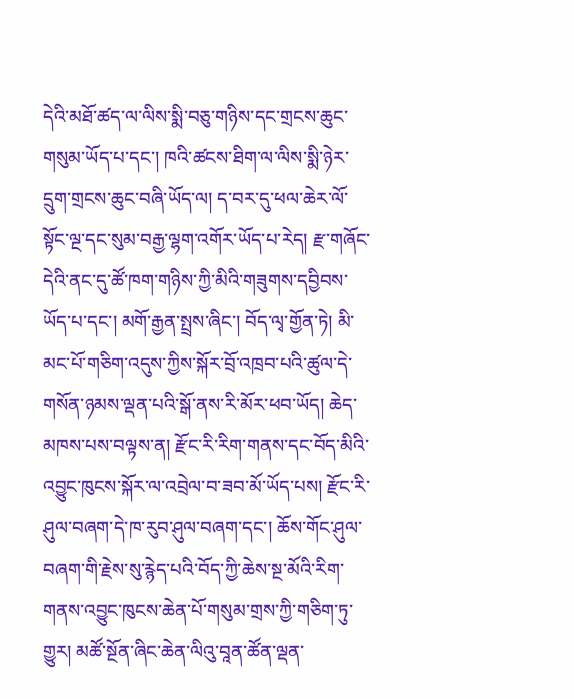དེའི་མཐོ་ཚད་ལ་ལིས་སྨི་བཅུ་གཉིས་དང་གྲངས་ཆུང་གསུམ་ཡོད་པ་དང་། ཁའི་ཚངས་ཐིག་ལ་ལིས་སྨི་ཉེར་དྲུག་གྲངས་ཆུང་བཞི་ཡོད་ལ། ད་བར་དུ་ཕལ་ཆེར་ལོ་སྟོང་ལྔ་དང་སུམ་བརྒྱ་ལྷག་འགོར་ཡོད་པ་རེད། རྫ་གཞོང་དེའི་ནང་དུ་ཚོ་ཁག་གཉིས་ཀྱི་མིའི་གཟུགས་དབྱིབས་ཡོད་པ་དང་། མགོ་རྒྱན་སྤྲས་ཞིང་། བོད་ལྭ་གྱོན་ཏེ། མི་མང་པོ་གཅིག་འདུས་ཀྱིས་སྐོར་བྲོ་འཁྲབ་པའི་ཚུལ་དེ་གསོན་ཉམས་ལྡན་པའི་སྒོ་ནས་རི་མོར་ཕབ་ཡོད། ཆེད་མཁས་པས་བལྟས་ན། རྫོང་རི་རིག་གནས་དང་བོད་མིའི་འབྱུང་ཁུངས་སྐོར་ལ་འབྲེལ་བ་ཟབ་མོ་ཡོད་པས། རྫོང་རི་ཤུལ་བཞག་དེ་ཁ་རུབ་ཤུལ་བཞག་དང་། ཆོས་གོང་ཤུལ་བཞག་གི་རྗེས་སུ་རྙེད་པའི་བོད་ཀྱི་ཆེས་སྔ་མོའི་རིག་གནས་འབྱུང་ཁུངས་ཆེན་པོ་གསུམ་གྲས་ཀྱི་གཅིག་ཏུ་གྱུར། མཚོ་སྔོན་ཞིང་ཆེན་ལིའུ་བཱན་ཚོན་ལྡན་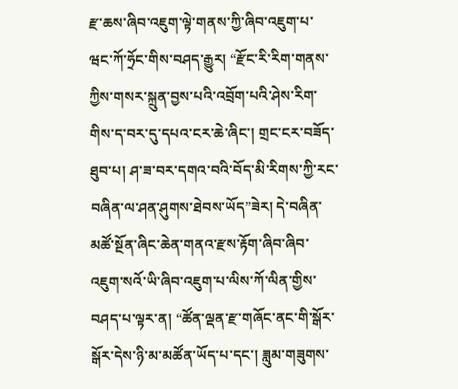རྫ་ཆས་ཞིབ་འཇུག་ལྟེ་གནས་ཀྱི་ཞིབ་འཇུག་པ་ཝང་ཀོ་ཧྲོང་གིས་བཤད་རྒྱུར། “རྫོང་རི་རིག་གནས་ཀྱིས་གསར་སྐྲུན་བྱས་པའི་འབྲོག་པའི་ཤེས་རིག་གིས་ད་བར་དུ་དཔའ་ངར་ཆེ་ཞིང་། གྲང་ངར་བཟོད་ཐུབ་པ། ཤ་ཟ་བར་དགའ་བའི་བོད་མི་རིགས་ཀྱི་རང་བཞིན་ལ་ཤན་ཤུགས་ཐེབས་ཡོད”ཟེར། དེ་བཞིན་མཚོ་སྔོན་ཞིང་ཆེན་གནའ་རྫས་རྟོག་ཞིབ་ཞིབ་འཇུག་སའོ་ཡི་ཞིབ་འཇུག་པ་ལིས་ཀོ་ལིན་གྱིས་བཤད་པ་ལྟར་ན། “ཚོན་ལྡན་རྫ་གཞོང་ནང་གི་སྒོར་སྒོར་དེས་ཉི་མ་མཚོན་ཡོད་པ་དང་། ཟླུམ་གཟུགས་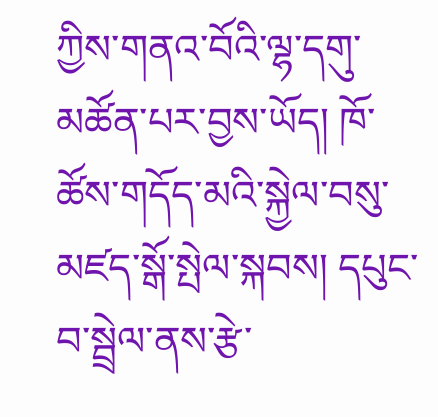ཀྱིས་གནའ་བོའི་ལྷ་དགུ་མཚོན་པར་བྱས་ཡོད། ཁོ་ཚོས་གདོད་མའི་སྐྱེལ་བསུ་མཛད་སྒོ་སྤེལ་སྐབས། དཔུང་བ་སྦྲེལ་ནས་རྩེ་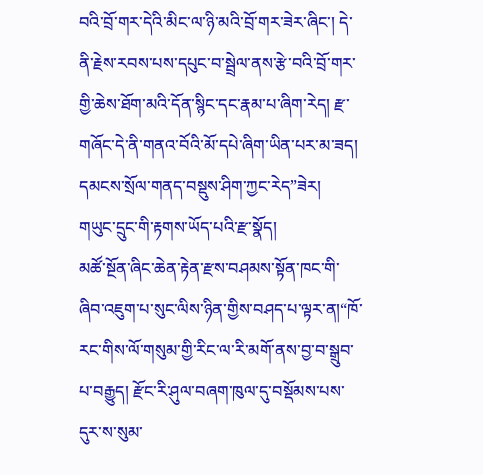བའི་བྲོ་གར་དེའི་མིང་ལ་ཉི་མའི་བྲོ་གར་ཟེར་ཞིང་། དེ་ནི་རྗེས་རབས་པས་དཔུང་བ་སྦྲེལ་ནས་རྩེ་བའི་བྲོ་གར་གྱི་ཆེས་ཐོག་མའི་དོན་སྙིང་དང་རྣམ་པ་ཞིག་རེད། རྫ་གཞོང་དེ་ནི་གནའ་བོའི་མོ་དཔེ་ཞིག་ཡིན་པར་མ་ཟད། དམངས་སྲོལ་གནད་བསྡུས་ཤིག་ཀྱང་རེད”ཟེར།
གཡུང་དྲུང་གི་རྟགས་ཡོད་པའི་རྫ་སྣོད།
མཚོ་སྔོན་ཞིང་ཆེན་རྟེན་རྫས་བཤམས་སྟོན་ཁང་གི་ཞིབ་འཇུག་པ་སུང་ལིས་ཉིན་གྱིས་བཤད་པ་ལྟར་ན།“ཁོ་རང་གིས་ལོ་གསུམ་གྱི་རིང་ལ་རི་མགོ་ནས་བྱ་བ་སྒྲུབ་པ་བརྒྱུད། རྫོང་རི་ཤུལ་བཞག་ཁུལ་དུ་བསྡོམས་པས་དུར་ས་སུམ་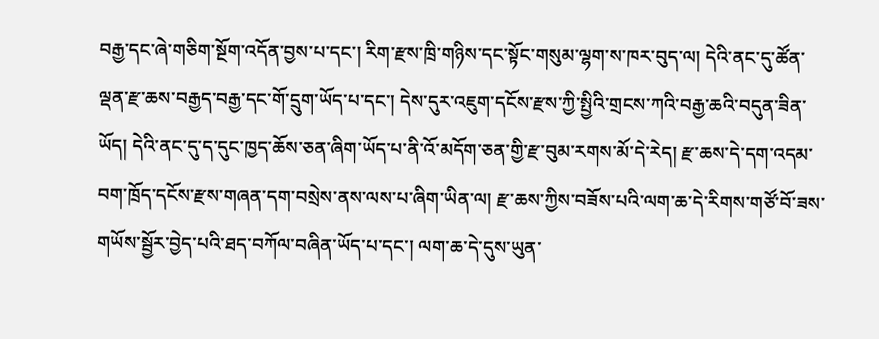བརྒྱ་དང་ཞེ་གཅིག་སྔོག་འདོན་བྱས་པ་དང་། རིག་རྫས་ཁྲི་གཉིས་དང་སྟོང་གསུམ་ལྷག་ས་ཁར་བུད་ལ། དེའི་ནང་དུ་ཚོན་ལྡན་རྫ་ཆས་བརྒྱད་བརྒྱ་དང་གོ་དྲུག་ཡོད་པ་དང་། དེས་དུར་འཇུག་དངོས་རྫས་ཀྱི་སྤྱིའི་གྲངས་ཀའི་བརྒྱ་ཆའི་བདུན་ཟིན་ཡོད། དེའི་ནང་དུ་ད་དུང་ཁྱད་ཆོས་ཅན་ཞིག་ཡོད་པ་ནི་འོ་མདོག་ཅན་གྱི་རྫ་བུམ་རགས་མོ་དེ་རེད། རྫ་ཆས་དེ་དག་འདམ་བག་ཁྲོད་དངོས་རྫས་གཞན་དག་བསྲེས་ནས་ལས་པ་ཞིག་ཡིན་ལ། རྫ་ཆས་ཀྱིས་བཟོས་པའི་ལག་ཆ་དེ་རིགས་གཙོ་བོ་ཟས་གཡོས་སྦྱོར་བྱེད་པའི་ཐད་བཀོལ་བཞིན་ཡོད་པ་དང་། ལག་ཆ་དེ་དུས་ཡུན་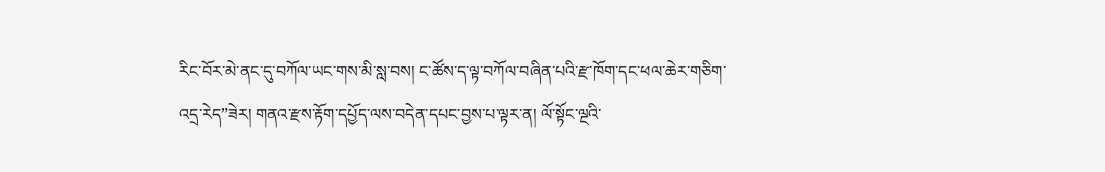རིང་བོར་མེ་ནང་དུ་བཀོལ་ཡང་གས་མི་སླ་བས། ང་ཚོས་ད་ལྟ་བཀོལ་བཞིན་པའི་རྫ་ཁོག་དང་ཕལ་ཆེར་གཅིག་འདྲ་རེད”ཟེར། གནའ་རྫས་རྟོག་དཔྱོད་ལས་བདེན་དཔང་བྱས་པ་ལྟར་ན། ལོ་སྟོང་ལྔའི་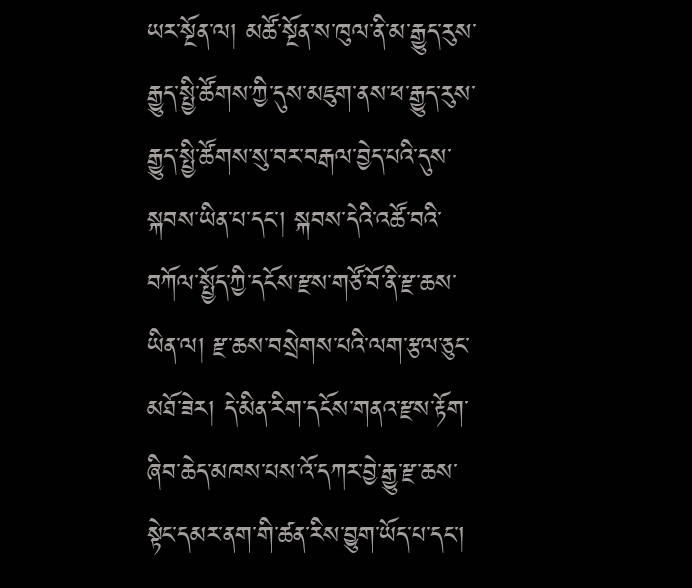ཡར་སྔོན་ལ། མཚོ་སྔོན་ས་ཁུལ་ནི་མ་རྒྱུད་རུས་རྒྱུད་སྤྱི་ཚོགས་ཀྱི་དུས་མཇུག་ནས་ཕ་རྒྱུད་རུས་རྒྱུད་སྤྱི་ཚོགས་སུ་བར་བརྒལ་བྱེད་པའི་དུས་སྐབས་ཡིན་པ་དང་། སྐབས་དེའི་འཚོ་བའི་བཀོལ་སྤྱོད་ཀྱི་དངོས་རྫས་གཙོ་བོ་ནི་རྫ་ཆས་ཡིན་ལ། རྫ་ཆས་བསྲེགས་པའི་ལག་རྩལ་ཅུང་མཐོ་ཟེར། དེ་མིན་རིག་དངོས་གནའ་རྫས་རྟོག་ཞིབ་ཆེད་མཁས་པས་འོ་དཀར་བྱེ་རྒྱུ་རྫ་ཆས་སྟེང་དམར་ནག་གི་ཚན་རིས་བྱུག་ཡོད་པ་དང་།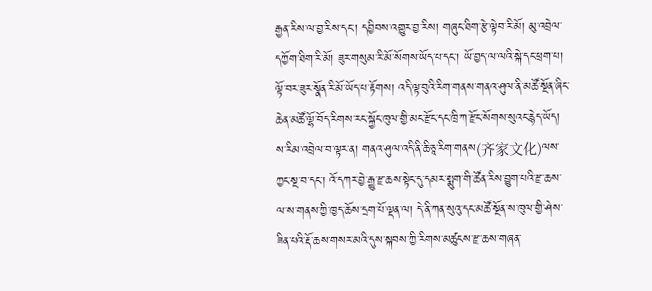རྒྱན་རིས་ལ་བྱ་རིས་དང་། དབྱིབས་འགྱུར་བྱ་རིས། གཞུང་ཐིག་རྩེ་ལྟེབ་རི་མོ། མུ་འབྲེལ་དཀྱོག་ཐིག་རི་མོ། ཟུར་གསུམ་རི་མོ་སོགས་ཡོད་པ་དང་། ཡོ་བྱད་ལ་ལའི་སྐེ་དང་ཕྲག་པ། ལྟོ་བར་ཟུར་སྣོན་རི་མོ་ཡོད་པ་རྟོགས། འདི་ལྟ་བུའི་རིག་གནས་གནའ་ཤུལ་ནི་མཚོ་སྔོན་ཞིང་ཆེན་མཚོ་ལྷོ་བོད་རིགས་རང་སྐྱོང་ཁུལ་གྱི་མང་རྫོང་དང་ཁྲི་ཀ་རྫོང་སོགས་སུའང་རྙེད་ཡོད། ས་རིམ་འབྲེལ་བ་ལྟར་ན། གནའ་ཤུལ་འདི་ནི་ཆི་ཅཱ་རིག་གནས(齐家文化)ལས་ཀྱང་སྔ་བ་དང་། འོ་དཀར་བྱེ་རྒྱུ་རྫ་ཆས་སྟེང་དུ་དམར་སྨུག་གི་ཚོན་རིས་བྱུག་པའི་རྫ་ཆས་ལ་ས་གནས་ཀྱི་ཁྱད་ཆོས་དྲག་པོ་ལྡན་ལ། དེ་ནི་ཀན་སུའུ་དང་མཚོ་སྔོན་ས་ཁུལ་གྱི་ཤེས་ཟིན་པའི་རྡོ་ཆས་གསར་མའི་དུས་སྐབས་ཀྱི་རིགས་མཚུངས་རྫ་ཆས་གཞན་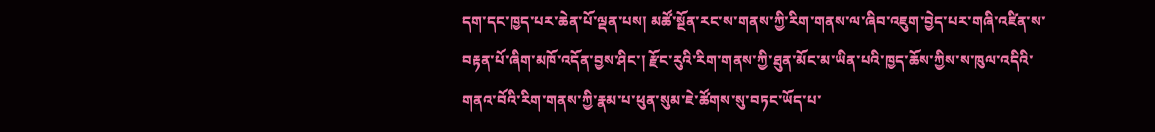དག་དང་ཁྱད་པར་ཆེན་པོ་ལྡན་པས། མཚོ་སྔོན་རང་ས་གནས་ཀྱི་རིག་གནས་ལ་ཞིབ་འཇུག་བྱེད་པར་གཞི་འཛིན་ས་བརྟན་པོ་ཞིག་མཁོ་འདོན་བྱས་ཤིང་། རྫོང་རུའི་རིག་གནས་ཀྱི་ཐུན་མོང་མ་ཡིན་པའི་ཁྱད་ཆོས་ཀྱིས་ས་ཁུལ་འདིའི་གནའ་བོའི་རིག་གནས་ཀྱི་རྣམ་པ་ཕུན་སུམ་ཇེ་ཚོགས་སུ་བཏང་ཡོད་པ་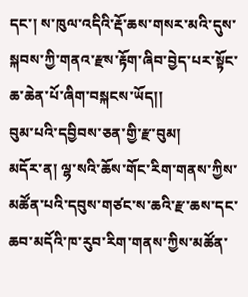དང་། ས་ཁུལ་འདིའི་རྡོ་ཆས་གསར་མའི་དུས་སྐབས་ཀྱི་གནའ་རྫས་རྟོག་ཞིབ་བྱེད་པར་སྟོང་ཆ་ཆེན་པོ་ཞིག་བསྐངས་ཡོད།།
བུམ་པའི་དབྱིབས་ཅན་གྱི་རྫ་བུམ།
མདོར་ན། ལྷ་སའི་ཆོས་གོང་རིག་གནས་ཀྱིས་མཚོན་པའི་དབུས་གཙང་ས་ཆའི་རྫ་ཆས་དང་ཆབ་མདོའི་ཁ་རུབ་རིག་གནས་ཀྱིས་མཚོན་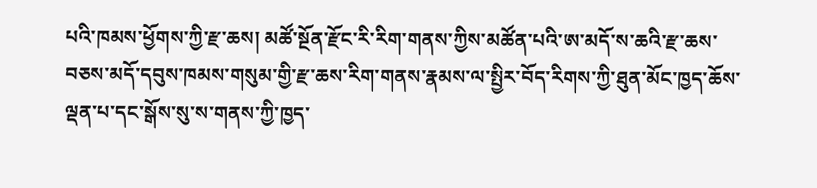པའི་ཁམས་ཕྱོགས་ཀྱི་རྫ་ཆས། མཚོ་སྔོན་རྫོང་རི་རིག་གནས་ཀྱིས་མཚོན་པའི་ཨ་མདོ་ས་ཆའི་རྫ་ཆས་བཅས་མདོ་དབུས་ཁམས་གསུམ་གྱི་རྫ་ཆས་རིག་གནས་རྣམས་ལ་སྤྱིར་བོད་རིགས་ཀྱི་ཐུན་མོང་ཁྱད་ཆོས་ལྡན་པ་དང་སྒོས་སུ་ས་གནས་ཀྱི་ཁྱད་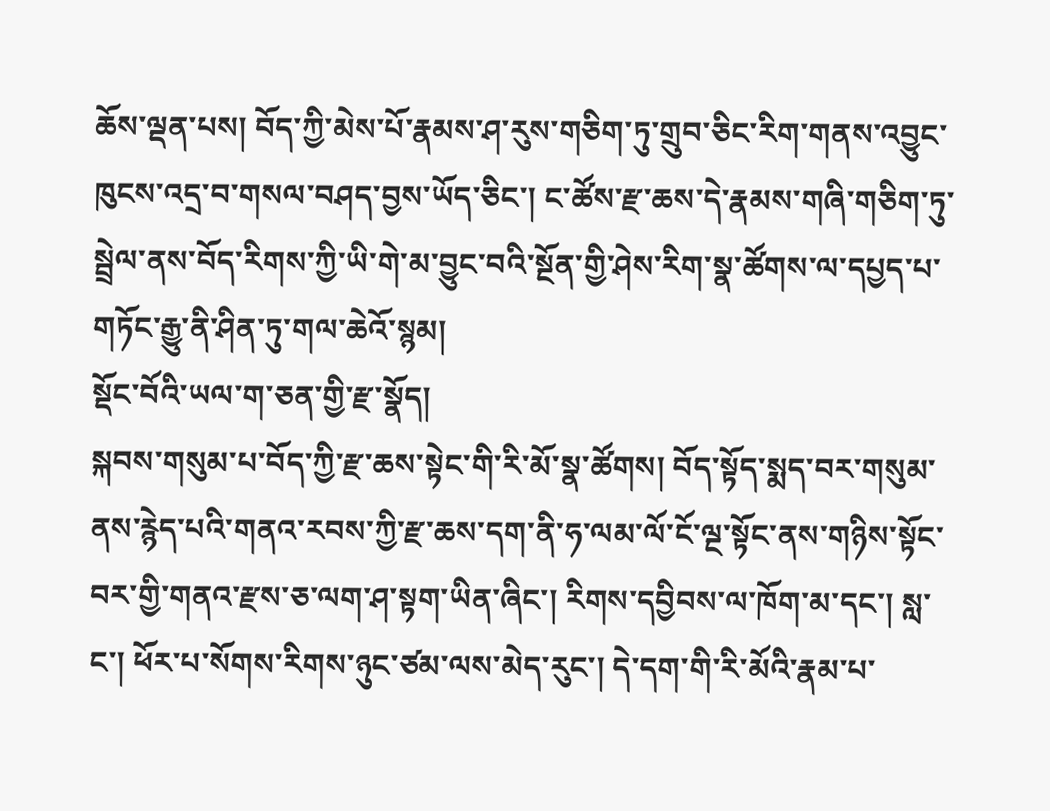ཆོས་ལྡན་པས། བོད་ཀྱི་མེས་པོ་རྣམས་ཤ་རུས་གཅིག་ཏུ་གྲུབ་ཅིང་རིག་གནས་འབྱུང་ཁུངས་འདྲ་བ་གསལ་བཤད་བྱས་ཡོད་ཅིང་། ང་ཚོས་རྫ་ཆས་དེ་རྣམས་གཞི་གཅིག་ཏུ་སྦྲེལ་ནས་བོད་རིགས་ཀྱི་ཡི་གེ་མ་བྱུང་བའི་སྔོན་གྱི་ཤེས་རིག་སྣ་ཚོགས་ལ་དཔྱད་པ་གཏོང་རྒྱུ་ནི་ཤིན་ཏུ་གལ་ཆེའོ་སྙམ།
སྡོང་བོའི་ཡལ་ག་ཅན་གྱི་རྫ་སྣོད།
སྐབས་གསུམ་པ་བོད་ཀྱི་རྫ་ཆས་སྟེང་གི་རི་མོ་སྣ་ཚོགས། བོད་སྟོད་སྨད་བར་གསུམ་ནས་རྙེད་པའི་གནའ་རབས་ཀྱི་རྫ་ཆས་དག་ནི་ཧ་ལམ་ལོ་ངོ་ལྔ་སྟོང་ནས་གཉིས་སྟོང་བར་གྱི་གནའ་རྫས་ཅ་ལག་ཤ་སྟག་ཡིན་ཞིང་། རིགས་དབྱིབས་ལ་ཁོག་མ་དང་། སླ་ང་། ཕོར་པ་སོགས་རིགས་ཉུང་ཙམ་ལས་མེད་རུང་། དེ་དག་གི་རི་མོའི་རྣམ་པ་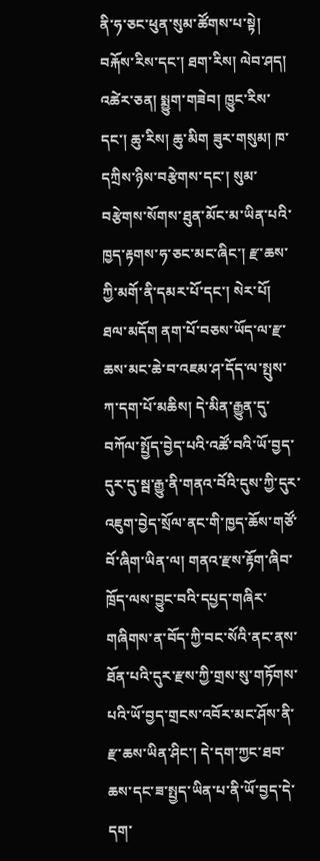ནི་ཧ་ཅང་ཕུན་སུམ་ཚོགས་པ་སྟེ། བརྐོས་རིས་དང་། ཐག་རིས། ལེབ་ཤད། འཚེར་ཅན། སྨྱུག་གཟེབ། ཁྱུང་རིས་དང་། ཆུ་རིས། ཆུ་མིག ཟུར་གསུམ། ཁ་དཀྲིས་ཉིས་བརྩེགས་དང་། སུམ་བརྩེགས་སོགས་ཐུན་མོང་མ་ཡིན་པའི་ཁྱད་རྟགས་ཧ་ཅང་མང་ཞིང་། རྫ་ཆས་ཀྱི་མགོ་ནི་དམར་པོ་དང་། སེར་པོ། ཐལ་མདོག ནག་པོ་བཅས་ཡོད་ལ་རྫ་ཆས་མང་ཆེ་བ་འཇམ་ཤ་དོད་ལ་སྤུས་ཀ་དག་པོ་མཆིས། དེ་མིན་རྒྱུན་དུ་བཀོལ་སྤྱོད་བྱེད་པའི་འཚོ་བའི་ཡོ་བྱད་དུར་དུ་སྦ་རྒྱུ་ནི་གནའ་བོའི་དུས་ཀྱི་དུར་འཇུག་བྱེད་སྲོལ་ནང་གི་ཁྱད་ཆོས་གཙོ་བོ་ཞིག་ཡིན་ལ། གནའ་རྫས་རྟོག་ཞིབ་ཁྲོད་ལས་བྱུང་བའི་དཔྱད་གཞིར་གཞིགས་ན་བོད་ཀྱི་བང་སོའི་ནང་ནས་ཐོན་པའི་དུར་རྫས་ཀྱི་གྲས་སུ་གཏོགས་པའི་ཡོ་བྱད་གྲངས་འབོར་མང་ཤོས་ནི་རྫ་ཆས་ཡིན་ཤིང་། དེ་དག་ཀྱང་ཐབ་ཆས་དང་ཟ་སྤྱད་ཡིན་པ་ནི་ཡོ་བྱད་དེ་དག་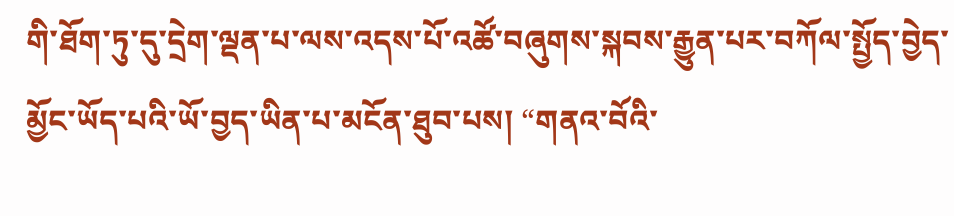གི་ཐོག་ཏུ་དུ་དྲེག་ལྡན་པ་ལས་འདས་པོ་འཚོ་བཞུགས་སྐབས་རྒྱུན་པར་བཀོལ་སྤྱོད་བྱེད་མྱོང་ཡོད་པའི་ཡོ་བྱད་ཡིན་པ་མངོན་ཐུབ་པས། “གནའ་བོའི་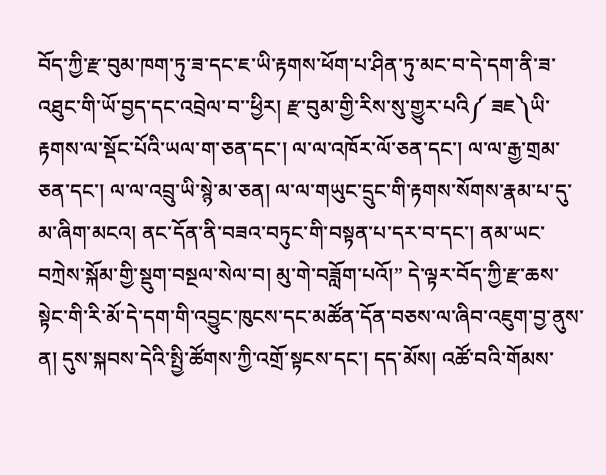བོད་ཀྱི་རྫ་བུམ་ཁག་ཏུ་ཟ་དང་ཇ་ཡི་རྟགས་ཕོག་པ་ཤིན་ཏུ་མང་བ་དེ་དག་ནི་ཟ་འཐུང་གི་ཡོ་བྱད་དང་འབྲེལ་བ་་ཕྱིར། རྫ་བུམ་གྱི་རིས་སུ་གྱུར་པའི༼ ཟཇ༽ཡི་རྟགས་ལ་སྡོང་པོའི་ཡལ་ག་ཅན་དང་། ལ་ལ་འཁོར་ལོ་ཅན་དང་། ལ་ལ་རྒྱ་གྲམ་ཅན་དང་། ལ་ལ་འབྲུ་ཡི་སྙེ་མ་ཅན། ལ་ལ་གཡུང་དྲུང་གི་རྟགས་སོགས་རྣམ་པ་དུ་མ་ཞིག་མངའ། ནང་དོན་ནི་བཟའ་བཏུང་གི་བསྟན་པ་དར་བ་དང་། ནམ་ཡང་བཀྲེས་སྐོམ་གྱི་སྡུག་བསྔལ་སེལ་བ། མུ་གེ་བཟློག་པའོ།” དེ་ལྟར་བོད་ཀྱི་རྫ་ཆས་སྟེང་གི་རི་མོ་དེ་དག་གི་འབྱུང་ཁུངས་དང་མཚོན་དོན་བཅས་ལ་ཞིབ་འཇུག་བྱ་ནུས་ན། དུས་སྐབས་དེའི་སྤྱི་ཚོགས་ཀྱི་འགྲོ་སྟངས་དང་། དད་མོས། འཚོ་བའི་གོམས་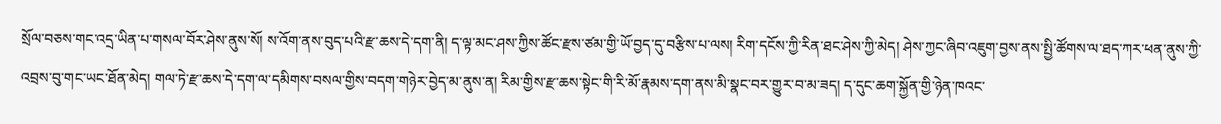སྲོལ་བཅས་གང་འདྲ་ཡིན་པ་གསལ་བོར་ཤེས་ནུས་སོ། ས་འོག་ནས་བུད་པའི་རྫ་ཆས་དེ་དག་ནི། ད་ལྟ་མང་ཤས་ཀྱིས་ཚོང་རྫས་ཙམ་གྱི་ཡོ་བྱད་དུ་བརྩིས་པ་ལས། རིག་དངོས་ཀྱི་རིན་ཐང་ཤེས་ཀྱི་མེད། ཤེས་ཀྱང་ཞིབ་འཇུག་བྱས་ནས་སྤྱི་ཚོགས་ལ་ཐད་ཀར་ཕན་ནུས་ཀྱི་འབྲས་བུ་གང་ཡང་ཐོན་མེད། གལ་ཏེ་རྫ་ཆས་དེ་དག་ལ་དམིགས་བསལ་གྱིས་བདག་གཉེར་བྱེད་མ་ནུས་ན། རིམ་གྱིས་རྫ་ཆས་སྟེང་གི་རི་མོ་རྣམས་དག་ནས་མི་སྣང་བར་གྱུར་བ་མ་ཟད། ད་དུང་ཆག་སྐྱོན་གྱི་ཉེན་ཁའང་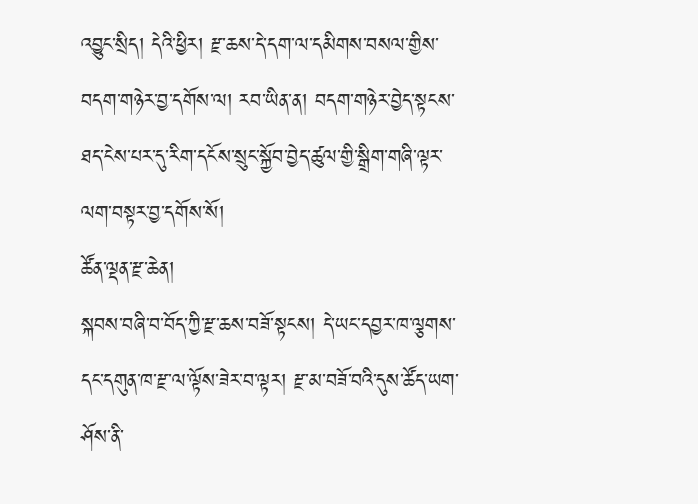འབྱུང་སྲིད། དེའི་ཕྱིར། རྫ་ཆས་དེ་དག་ལ་དམིགས་བསལ་གྱིས་བདག་གཉེར་བྱ་དགོས་ལ། རབ་ཡིན་ན། བདག་གཉེར་བྱེད་སྟངས་ཐད་ངེས་པར་དུ་རིག་དངོས་སྲུང་སྐྱོབ་བྱེད་ཚུལ་གྱི་སྒྲིག་གཞི་ལྟར་ལག་བསྟར་བྱ་དགོས་སོ།
ཚོན་ལྡན་རྫ་ཆེན།
སྐབས་བཞི་བ་བོད་ཀྱི་རྫ་ཆས་བཟོ་སྟངས། དེ་ཡང་དབྱར་ཁ་ལྕགས་དང་དགུན་ཁ་རྫ་ལ་ལྟོས་ཟེར་བ་ལྟར། རྫ་མ་བཟོ་བའི་དུས་ཚོད་ཡག་ཤོས་ནི་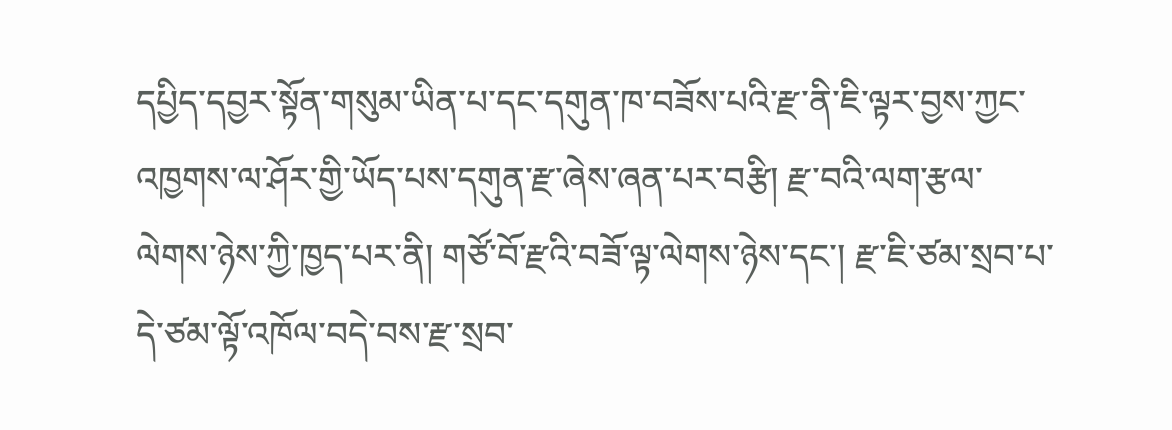དཔྱིད་དབྱར་སྟོན་གསུམ་ཡིན་པ་དང་དགུན་ཁ་བཟོས་པའི་རྫ་ནི་ཇི་ལྟར་བྱས་ཀྱང་འཁྱགས་ལ་ཤོར་གྱི་ཡོད་པས་དགུན་རྫ་ཞེས་ཞན་པར་བརྩི། རྫ་བའི་ལག་རྩལ་ལེགས་ཉེས་ཀྱི་ཁྱད་པར་ནི། གཙོ་བོ་རྫའི་བཟོ་ལྟ་ལེགས་ཉེས་དང་། རྫ་ཇི་ཙམ་སྲབ་པ་དེ་ཙམ་ལྟོ་འཁོལ་བདེ་བས་རྫ་སྲབ་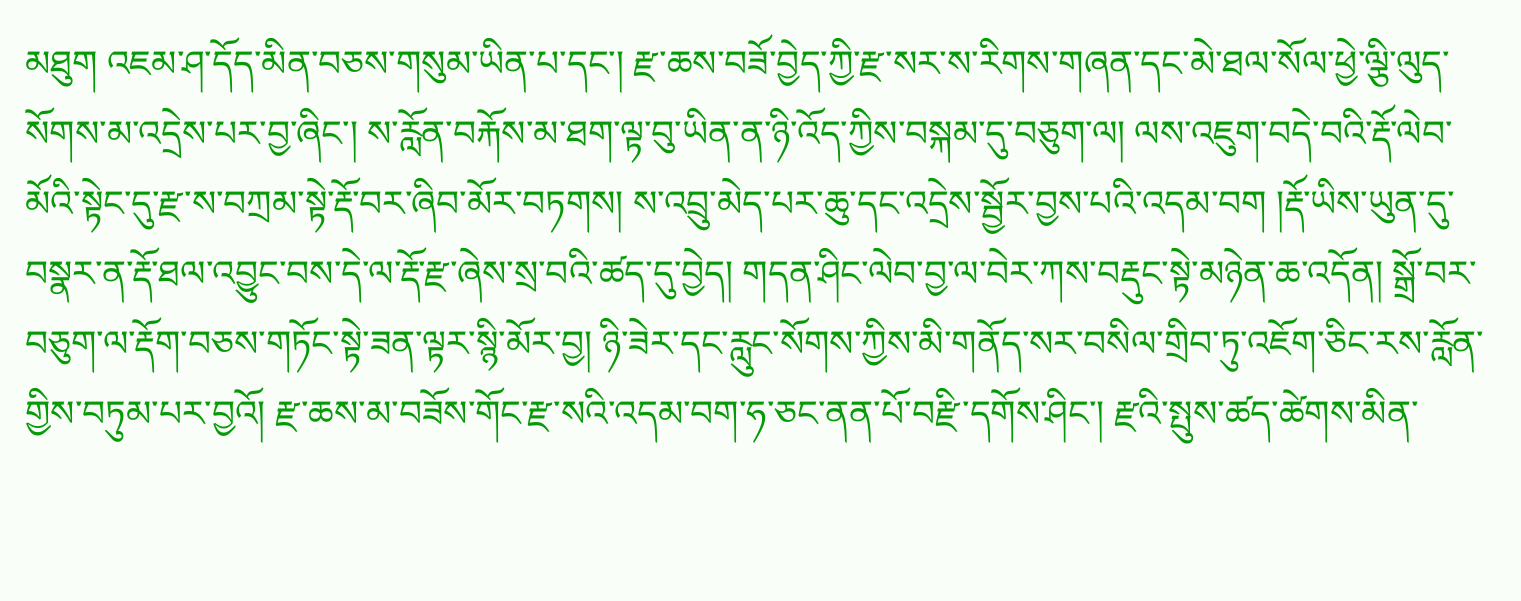མཐུག འཇམ་ཤ་དོད་མིན་བཅས་གསུམ་ཡིན་པ་དང་། རྫ་ཆས་བཟོ་བྱེད་ཀྱི་རྫ་སར་ས་རིགས་གཞན་དང་མེ་ཐལ་སོལ་ཕྱེ་ལྕི་ལུད་སོགས་མ་འདྲེས་པར་བྱ་ཞིང་། ས་རློན་བརྐོས་མ་ཐག་ལྟ་བུ་ཡིན་ན་ཉི་འོད་ཀྱིས་བསྐམ་དུ་བཅུག་ལ། ལས་འཇུག་བདེ་བའི་རྡོ་ལེབ་མོའི་སྟེང་དུ་རྫ་ས་བཀྲམ་སྟེ་རྡོ་བར་ཞིབ་མོར་བཏགས། ས་འབྲུ་མེད་པར་ཆུ་དང་འདྲེས་སྦྱོར་བྱས་པའི་འདམ་བག །རྡོ་ཡིས་ཡུན་དུ་བསྣར་ན་རྡོ་ཐལ་འབྱུང་བས་དེ་ལ་རྡོ་རྫ་ཞེས་སྲ་བའི་ཚད་དུ་བྱེད། གདན་ཤིང་ལེབ་བྱ་ལ་བེར་ཀས་བརྡུང་སྟེ་མཉེན་ཆ་འདོན། སྒྲོ་བར་བཅུག་ལ་རྡོག་བཅས་གཏོང་སྟེ་ཟན་ལྟར་སྙི་མོར་བྱ། ཉི་ཟེར་དང་རླུང་སོགས་ཀྱིས་མི་གནོད་སར་བསིལ་གྲིབ་ཏུ་འཇོག་ཅིང་རས་རློན་གྱིས་བཏུམ་པར་བྱའོ། རྫ་ཆས་མ་བཟོས་གོང་རྫ་སའི་འདམ་བག་ཧ་ཅང་ནན་པོ་བརྫི་དགོས་ཤིང་། རྫའི་སྤུས་ཚད་ཚེགས་མིན་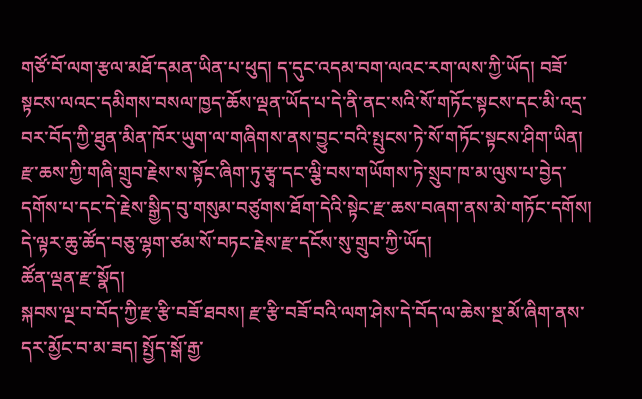གཙོ་བོ་ལག་རྩལ་མཐོ་དམན་ཡིན་པ་ཕུད། ད་དུང་འདམ་བག་ལའང་རག་ལས་ཀྱི་ཡོད། བཟོ་སྟངས་ལའང་དམིགས་བསལ་ཁྱད་ཆོས་ལྡན་ཡོད་པ་དེ་ནི་ནང་སའི་སོ་གཏོང་སྟངས་དང་མི་འདྲ་བར་བོད་ཀྱི་ཐུན་མིན་ཁོར་ཡུག་ལ་གཞིགས་ནས་བྱུང་བའི་སྤུངས་ཏེ་སོ་གཏོང་སྟངས་ཤིག་ཡིན། རྫ་ཆས་ཀྱི་གཞི་གྲུབ་རྗེས་ས་སྟོང་ཞིག་ཏུ་རྩྭ་དང་ལྕི་བས་གཡོགས་ཏེ་སྲུབ་ཁ་མ་ལུས་པ་བྱེད་དགོས་པ་དང་དེ་རྗེས་སྒྱིད་བུ་གསུམ་བཙུགས་ཐོག་དེའི་སྟེང་རྫ་ཆས་བཞག་ནས་མེ་གཏོང་དགོས། དེ་ལྟར་ཆུ་ཚོད་བཅུ་ལྷག་ཙམ་སོ་བཏང་རྗེས་རྫ་དངོས་སུ་གྲུབ་ཀྱི་ཡོད།
ཚོན་ལྡན་རྫ་སྣོད།
སྐབས་ལྔ་བ་བོད་ཀྱི་རྫ་རྩི་བཟོ་ཐབས། རྫ་རྩི་བཟོ་བའི་ལག་ཤེས་དེ་བོད་ལ་ཆེས་སྔ་མོ་ཞིག་ནས་དར་མྱོང་བ་མ་ཟད། སྤྱོད་སྒོ་རྒྱ་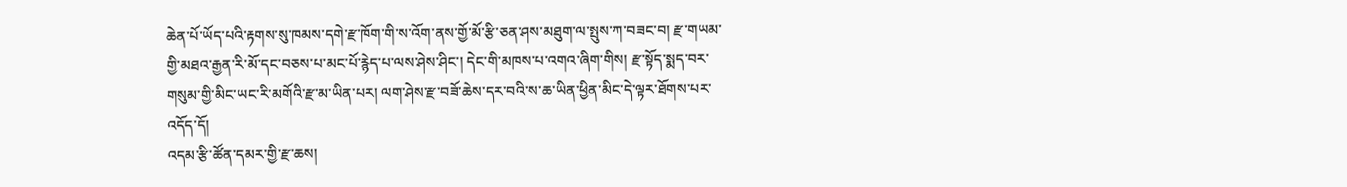ཆེན་པོ་ཡོད་པའི་རྟགས་སུ་ཁམས་དགེ་རྫ་ཁོག་གི་ས་འོག་ནས་གྱོ་མོ་རྩི་ཅན་ཤས་མཐུག་ལ་སྤུས་ཀ་བཟང་བ། རྫ་གཡམ་གྱི་མཐའ་རྒྱན་རི་མོ་དང་བཅས་པ་མང་པོ་རྙེད་པ་ལས་ཤེས་ཤིང་། དེང་གི་མཁས་པ་འགའ་ཞིག་གིས། རྫ་སྟོད་སྨད་བར་གསུམ་གྱི་མིང་ཡང་རི་མགོའི་རྫ་མ་ཡིན་པར། ལག་ཤེས་རྫ་བཟོ་ཆེས་དར་བའི་ས་ཆ་ཡིན་ཕྱིན་མིང་དེ་ལྟར་ཐོགས་པར་འདོད་དོ།
འདམ་རྩི་ཚོན་དམར་གྱི་རྫ་ཆས།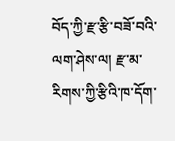བོད་ཀྱི་རྫ་རྩི་བཟོ་བའི་ལག་ཤེས་ལ། རྫ་མ་རིགས་ཀྱི་རྩིའི་ཁ་དོག་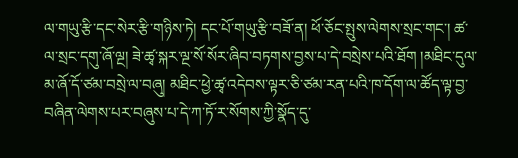ལ་གཡུ་རྩི་དང་སེར་རྩི་གཉིས་ཏེ། དང་པོ་གཡུ་རྩི་བཟོ་ན། ཕོ་ཅོང་སྤུས་ལེགས་སྲང་གང་། ཚ་ལ་སྲང་དགུ་ཞོ་ལྔ། ཟེ་ཚྭ་སྐར་ལྔ་སོ་སོར་ཞིབ་བཏགས་བྱས་པ་དེ་བསྲེས་པའི་ཐོག །མཐིང་དུལ་མ་ཞོ་དོ་ཙམ་བསྲེ་ལ་བཞུ། མཐིང་ཕྱེ་ཚྭ་འདེབས་ལྟར་ཅི་ཙམ་རན་པའི་ཁ་དོག་ལ་ཚོད་ལྟ་བྱ་བཞིན་ལེགས་པར་བཞུས་པ་དེ་ཀ་ཏོ་ར་སོགས་ཀྱི་སྣོད་དུ་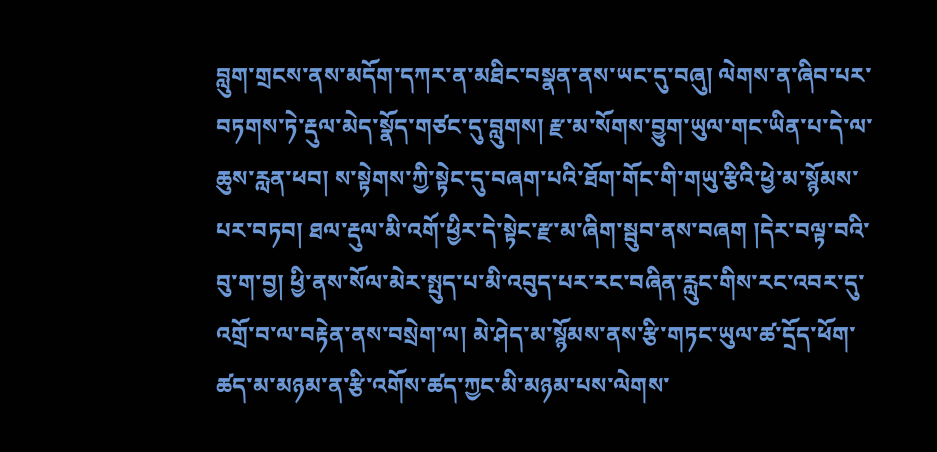བླུག་གྲངས་ནས་མདོག་དཀར་ན་མཐིང་བསྣན་ནས་ཡང་དུ་བཞུ། ལེགས་ན་ཞིབ་པར་བཏགས་ཏེ་རྡུལ་མེད་སྣོད་གཙང་དུ་བླུགས། རྫ་མ་སོགས་བྱུག་ཡུལ་གང་ཡིན་པ་དེ་ལ་ཆུས་རླན་ཕབ། ས་སྟེགས་ཀྱི་སྟེང་དུ་བཞག་པའི་ཐོག་གོང་གི་གཡུ་རྩིའི་ཕྱེ་མ་སྙོམས་པར་བཏབ། ཐལ་རྡུལ་མི་འགོ་ཕྱིར་དེ་སྟེང་རྫ་མ་ཞིག་སྦུབ་ནས་བཞག །དེར་བལྟ་བའི་བུ་ག་བྱ། ཕྱི་ནས་སོལ་མེར་སྤུད་པ་མི་འབུད་པར་རང་བཞིན་རླུང་གིས་རང་འབར་དུ་འགྲོ་བ་ལ་བརྟེན་ནས་བསྲེག་ལ། མེ་ཤེད་མ་སྙོམས་ནས་རྩི་གཏང་ཡུལ་ཚ་དྲོད་ཕོག་ཚད་མ་མཉམ་ན་རྩི་འགོས་ཚད་ཀྱང་མི་མཉམ་པས་ལེགས་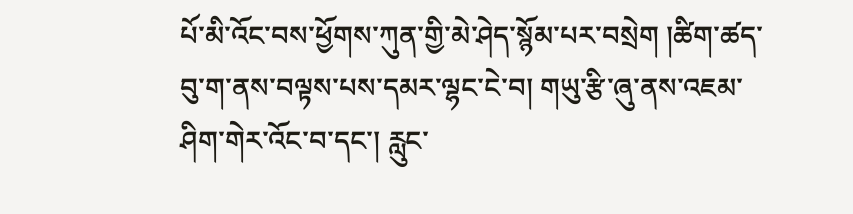པོ་མི་འོང་བས་ཕྱོགས་ཀུན་གྱི་མེ་ཤེད་སྙོམ་པར་བསྲེག །ཚིག་ཚད་བུ་ག་ནས་བལྟས་པས་དམར་ལྷང་ངེ་བ། གཡུ་རྩི་ཞུ་ནས་འཇམ་ཤིག་གེར་འོང་བ་དང་། རླུང་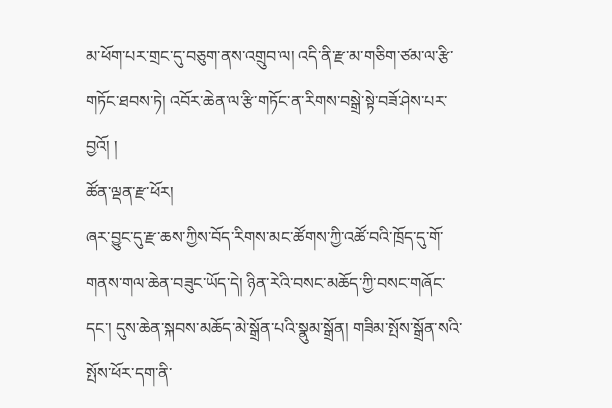མ་ཕོག་པར་གྲང་དུ་བཅུག་ནས་འགྲུབ་ལ། འདི་ནི་རྫ་མ་གཅིག་ཙམ་ལ་རྩི་གཏོང་ཐབས་ཏེ། འབོར་ཆེན་ལ་རྩི་གཏོང་ན་རིགས་བསྒྲེ་སྟེ་བཟོ་ཤེས་པར་བྱའོ། །
ཚོན་ལྡན་རྫ་ཕོར།
ཞར་བྱུང་དུ་རྫ་ཆས་ཀྱིས་བོད་རིགས་མང་ཚོགས་ཀྱི་འཚོ་བའི་ཁྲོད་དུ་གོ་གནས་གལ་ཆེན་བཟུང་ཡོད་དེ། ཉིན་རེའི་བསང་མཆོད་ཀྱི་བསང་གཞོང་དང་། དུས་ཆེན་སྐབས་མཆོད་མེ་སྒྲོན་པའི་སྣུམ་སྒྲོན། གཟིམ་སྤོས་སྒྲོན་སའི་སྤོས་ཕོར་དག་ནི་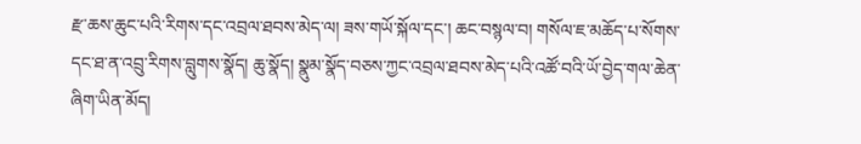རྫ་ཆས་ཆུང་པའི་རིགས་དང་འབྲལ་ཐབས་མེད་ལ། ཟས་གཡོ་སྐོལ་དང་། ཆང་བསྙལ་བ། གསོལ་ཇ་མཆོད་པ་སོགས་དང་ཐ་ན་འབྲུ་རིགས་བླུགས་སྣོད། ཆུ་སྣོད། སྣུམ་སྣོད་བཅས་ཀྱང་འབྲལ་ཐབས་མེད་པའི་འཚོ་བའི་ཡོ་བྱེད་གལ་ཆེན་ཞིག་ཡིན་མོད།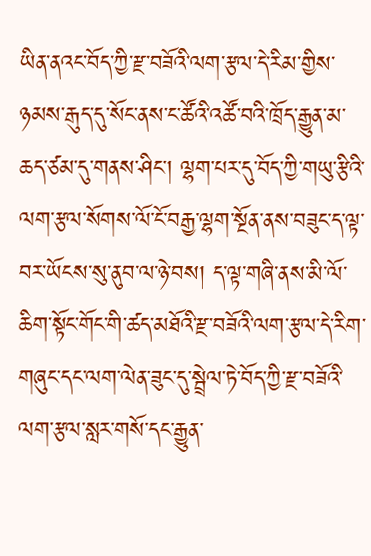ཡིན་ནའང་བོད་ཀྱི་རྫ་བཟོའི་ལག་རྩལ་དེ་རིམ་གྱིས་ཉམས་རྒུད་དུ་སོང་ནས་ང་ཚོའི་འཚོ་བའི་ཁྲོད་རྒྱུན་མ་ཆད་ཙམ་དུ་གནས་ཤིང་། ལྷག་པར་དུ་བོད་ཀྱི་གཡུ་རྩིའི་ལག་རྩལ་སོགས་ལོ་ངོ་བརྒྱ་ལྷག་སྔོན་ནས་བཟུང་ད་ལྟ་བར་ཡོངས་སུ་ནུབ་ལ་ཉེ་བས། ད་ལྟ་གཞི་ནས་མི་ལོ་ཆིག་སྟོང་གོང་གི་ཚད་མཐོའི་རྫ་བཟོའི་ལག་རྩལ་དེ་རིག་གཞུང་དང་ལག་ལེན་ཟུང་དུ་སྦྲེལ་ཏེ་བོད་ཀྱི་རྫ་བཟོའི་ལག་རྩལ་སླར་གསོ་དང་རྒྱུན་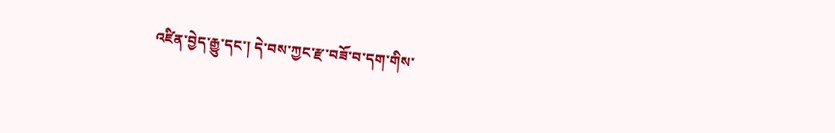འཛིན་བྱེད་རྒྱུ་དང་། དེ་བས་ཀྱང་རྫ་བཟོ་བ་དག་གིས་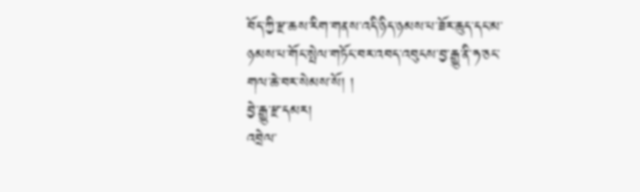བོད་ཀྱི་རྫ་ཆས་རིག་གནས་འདི་ཉིད་ཉམས་པ་ཟོར་ཆུད་དང་མ་ཉམས་པ་གོང་སྤེལ་གཏོང་བར་འབད་འབུངས་བྱ་རྒྱུ་ནི་ཧ་ཅང་གལ་ཆེ་བར་སེམས་སོ། །
བྱེ་རྒྱུ་རྫ་དམར།
འབྲེལ་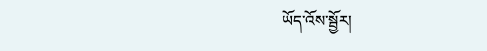ཡོད་འོས་སྦྱོར།